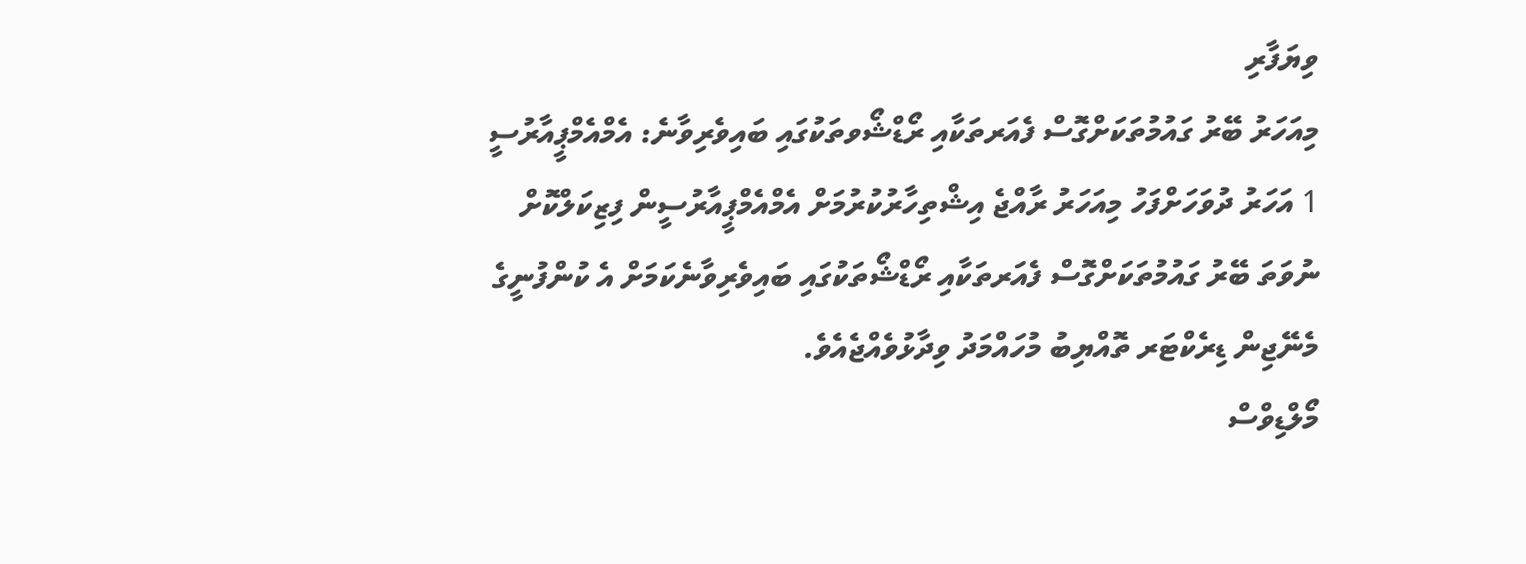ވިޔަފާރި
މިއަހަރު ބޭރު ގައުމުތަކަށްގޮސް ފެއަރތަކާއި ރޯޑްޝޯވތަކުގައި ބައިވެރިވާނެ: އެމްއެމްޕީއާރުސީ
1 އަހަރު ދުވަހަށްފަހު މިއަހަރު ރާއްޖެ އިޝްތިހާރުކުރުމަށް އެމްއެމްޕީއާރުސީން ފިޒިކަލްކޮށް ނުވަތަ ބޭރު ގައުމުތަކަށްގޮސް ފެއަރތަކާއި ރޯޑްޝޯތަކުގައި ބައިވެރިވާނެކަމަށް އެ ކުންފުނީގެ މެނޭޖިން ޑިރެކްޓަރ ތޮއްޔިބު މުހައްމަދު ވިދާޅުވެއްޖެއެވެ.
މޯލްޑިވްސް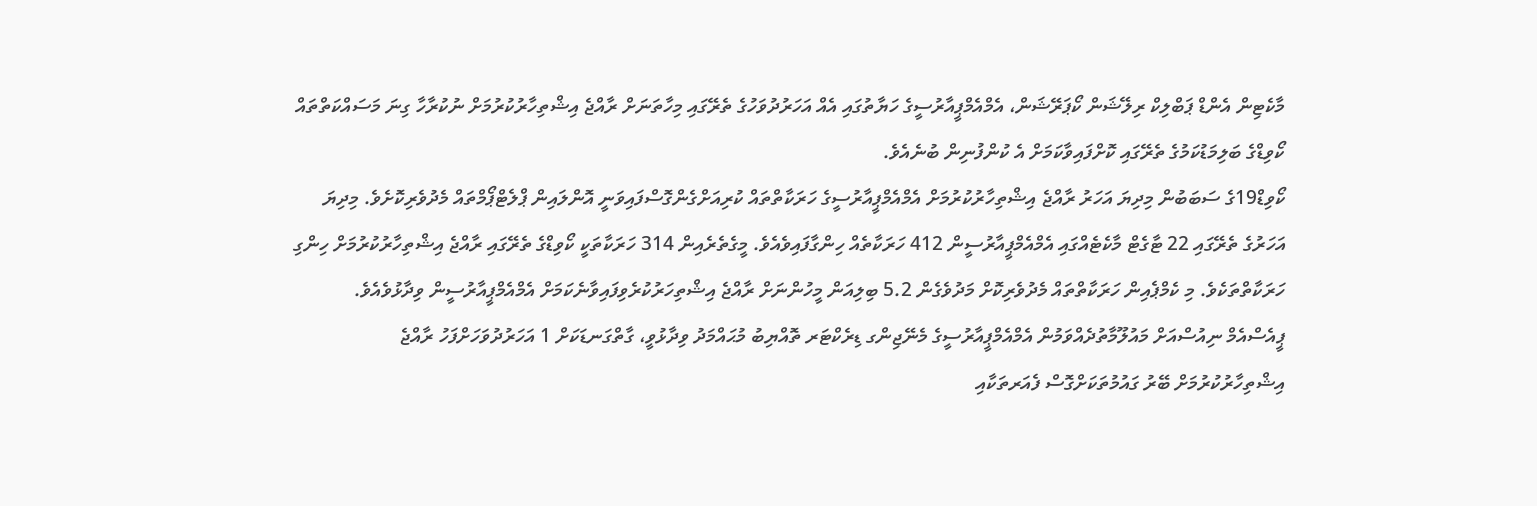މާކެޓިން އެންޑް ޕަބްލިކް ރިލޭޝަން ކޯޕަރޭޝަން، އެމްއެމްޕީއާރުސީގެ ހަޔާތުގައި އެއް އަހަރުދުވަހުގެ ތެރޭގައި މިހާތަނަށް ރާއްޖެ އިޝްތިހާރުކުރުމަށް ނުކުރާހާ ގިނަ މަސައްކަތްތައް ކޯވިޑްގެ ބަލިމަޑުކަމުގެ ތެރޭގައި ކޮށްފައިވާކަމަށް އެ ކުންފުނިން ބުނެއެވެ.
ކޯވިޑް19ގެ ސަބަބުން މިދިޔަ އަހަރު ރާއްޖެ އިޝްތިހާރުކުރުމަށް އެމްއެމްޕީއާރުސީގެ ހަރަކާތްތައް ކުރިއަށްގެންގޮސްފައިވަނީ އޮންލައިން ޕްލެޓްޕޯމްތައް މެދުވެރިކޮށެވެ. މިދިޔަ އަހަރުގެ ތެރޭގައި 22 ޓާގެޓް މާކެޓެއްގައި އެމްއެމްޕީއާރުސީން 412 ހަރަކާތެއް ހިންގާފައިވެއެވެ. މީގެތެރެއިން 314 ހަރަކާތަކީ ކޯވިޑްގެ ތެރޭގައި ރާއްޖެ އިޝްތިހާރުކުރުމަށް ހިންގި ހަރަކާތްތަކެވެ. މި ކެމްޕެއިން ހަރަކާތްތައް މެދުވެރިކޮށް މަދުވެގެން 5.2 ބިލިއަން މީހުންނަށް ރާއްޖެ އިޝްތިހަރުކުރެވިފައިވާނެކަމަށް އެމްއެމްޕީއާރުސީން ވިދާޅުވެއެވެ.
ޕީއެސްއެމް ނިއުސްއަށް މައުލޫމާތުދެއްވަމުން އެމްއެމްޕީއާރުސީގެ މެނޭޖިންގ ޑިރެކްޓަރ ތޮއްޔިބު މުޙައްމަދު ވިދާޅުވީ، ގާތްގަނޑަކަށް 1 އަހަރުދުވަހަށްފަހު ރާއްޖެ އިޝްތިހާރުކުރުމަށް ބޭރު ގައުމުތަކަށްގޮސް ފެއަރތަކާއި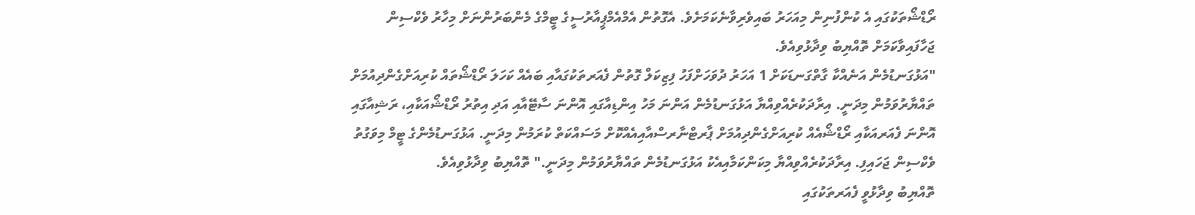ރޯޑްޝޯތަކުގައި އެ ކުންފުނިން މިއަހަރު ބައިވެރިވާނެކަމަށެވެ. އެގޮތުން އެމްއެމްޕީއާރުސީގެ ޓީމްގެ މެންބަރުންނަށް މިހާރު ވެކްސިން ޖަހާފައިވާކަމަށް ތޮއްޔިބު ވިދާޅުވިއެވެ.
"އަޅުގަނޑުމެން އަނެއްކާ ގާތްގަނޑަކަށް 1 އަހަރު ދުވަހަށްފަހު ފިޒިކަލް ގޮތުން ފެއަރތަކުގައާއި ބައެއް ކަހަލަ ރޯޑްޝޯތައް ކުރިއަށްގެންދިއުމަށް ތައްޔާރުވަމުން މިދަނީ. އިރާދަކުރެއްވިއްޔާ އަޅުގަނޑުމެން އަންނަ މަހު އިންޑިއާގައި އޮންނަ ސާޓޭއާއި އަދި އިތުރު ރޯޑްޝޯއަކާއި، ރަޝިއާގައި އޮންނަ ފެއަރއަކާއި ރޯޑްޝޯއެއް ކުރިއަށްގެންދިއުމަށް ޕާރޓްނާރސްއާއިއެއްކޮށް މަސައްކަތް ކުރަމުން މިދަނީ. އަޅުގަނޑުމެންގެ ޓީމް މިވަގުތު ވެކްސިން ޖަހައިފި. އިރާދަކުރެއްވިއްޔާ މިކަންކަމާއިއެކު އަޅުގަނޑުމެން ތައްޔާރުވަމުން މިދަނީ." ތޮއްޔިބު ވިދާޅުވިއެވެ.
ތޮއްޔިބު ވިދާޅުވީ ފެއަރތަކުގައި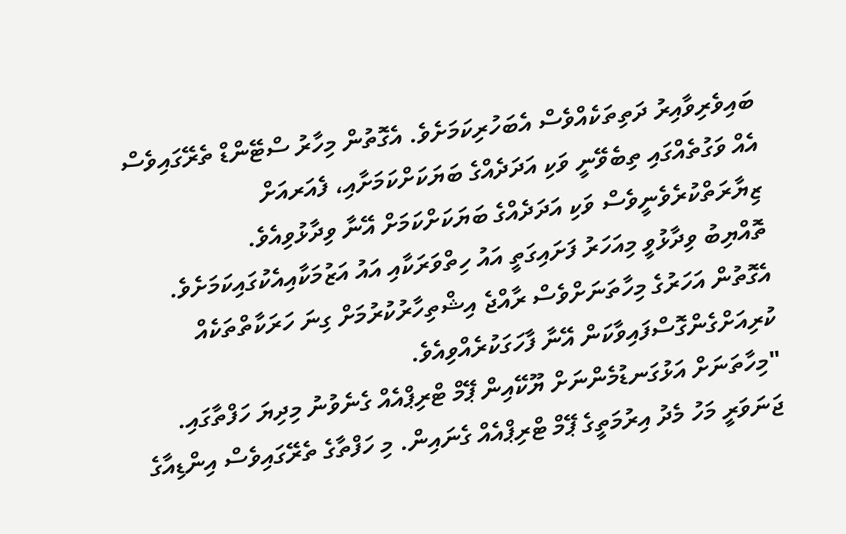ބައިވެރިވާއިރު ދަތިތަކެއްވެސް އެބަހުރިކަމަށެވެ. އެގޮތުން މިހާރު ސްޓޭންޑް ތެރޭގައިވެސް އެއް ވަގުތެއްގައި ތިބެވޭނީ ވަކި އަދަދެއްގެ ބަޔަކަށްކަމަށާއި، ފެއަރއަށް ޒިޔާރަތްކުރެވެނީވެސް ވަކި އަދަދެއްގެ ބަޔަކަށްކަމަށް އޭނާ ވިދާޅުވިއެވެ.
ތޮއްޔިބު ވިދާޅުވީ މިއަހަރު ފަށައިގަތީ އައު ހިތްވަރަކާއި އައު އަޒުމަކާއިއެކުގައިކަމަށެވެ. އެގޮތުން އަހަރުގެ މިހާތަނަށްވެސް ރާއްޖެ އިޝްތިހާރުކުރުމަށް ގިނަ ހަރަކާތްތަކެއް ކުރިއަށްގެންގޮސްފައިވާކަން އޭނާ ފާހަގަކުރެއްވިއެވެ.
"މިހާތަނަށް އަޅުގަނޑުމެންނަށް ޔޫކޭއިން ޕޭމް ޓްރިޕްއެއް ގެނެވުނު މިދިޔަ ހަފްތާގައި. ޖަނަވަރީ މަހު މެދު އިރުމަތީގެ ޕޭމް ޓްރިޕްއެއް ގެނައިން. މި ހަފްތާގެ ތެރޭގައިވެސް އިންޑިއާގެ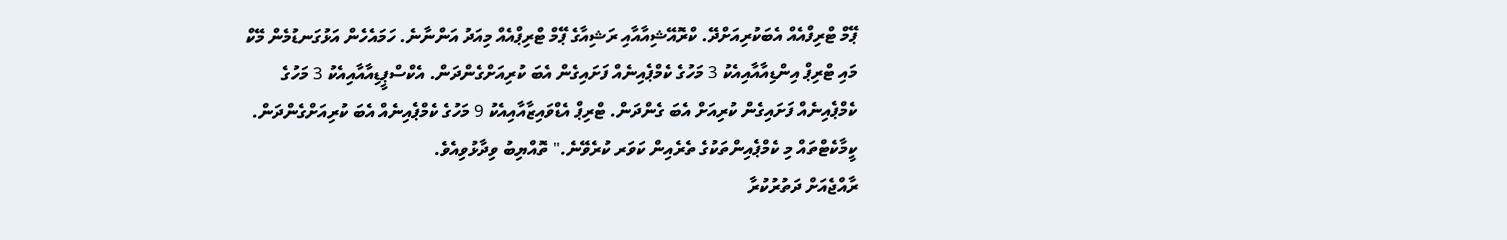ޕޭމް ޓްރިފްއެއް އެބަކުރިއަށްދޭ. ކްރޮއޭޝިއާއާއި ރަޝިއާގެ ޕޭމް ޓްރިޕްއެއް މިއަދު އަންނާނެ. ހަމައެހެން އަޅުގަނޑުމެން މޭކް މައި ޓްރިޕް އިންޑިއާއާއިއެކު 3 މަހުގެ ކެމްޕެއިނެއް ފަށައިގެން އެބަ ކުރިއަށްގެންދަން. އެކްސްޕީޑިއާއާއިއެކު 3 މަހުގެ ކެމްޕެއިނެއް ފަށައިގެން ކުރިއަށް އެބަ ގެންދަން. ޓްރިޕް އެޑްވައިޒާއާއިއެކު 9 މަހުގެ ކެމްޕެއިނެއް އެބަ ކުރިއަށްގެންދަން. ކީމާކެޓްތައް މި ކެމްޕެއިންތަކުގެ ތެރެއިން ކަވަރ ކުރެވޭނެ." ތޮއްޔިބު ވިދާޅުވިއެވެ.
ރާއްޖެއަށް ދަތުރުކުރާ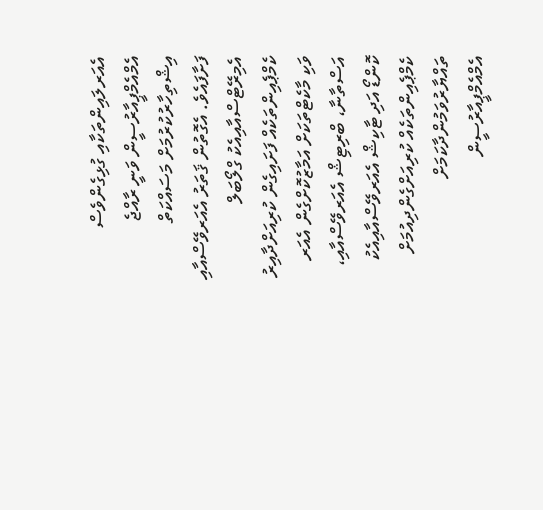އެއަރލައިންތަކާއި ގުޅިގެންވެސް އެމްއެމްޕީއާރުސީން ވަނީ ރާއްޖެ އިޝްތިހާރުކުރުމަށް މަސައްކަތް ފަށާފައެވެ. އެގޮތުން ޤަތަރު އެއަރވޭސްއާއި އެމިރޭޓްސްއާއިއެކު ގްލޯބަލް ކެމްޕެއިންތަކެއް ފަށައިގެން ކުރިއަށްދާއިރު ވަކި މާކެޓްތަކަށް އަމާޒުކޮށްގެން އެއަރ އަސްތާނާ، ބްރިޓިޝް އެއަރވޭސްއާއި، ކޮންޑޯ އަދި ޓާކިޝް އެއަރވޭސްއާއިއެކު ކެމްޕެއިންތަކެއް ކުރިއަށްގެންދިއުމަށް ތައްޔާރުވަމުންދާކަމަށް އެމްއެމްޕީއާރުސީން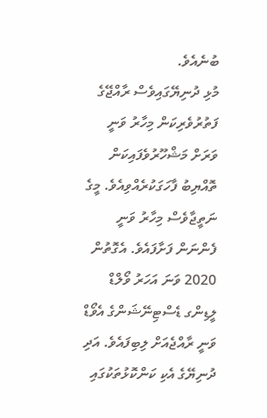ބުނެއެވެ.
މުޅި ދުނިޔޭގައިވެސް ރާއްޖޭގެ ފަތުރުވެރިކަން މިހާރު ވަނީ ވަރަށް މަޝްހޫރުވެފައިކަން ތޮއްޔިބު ފާހަގަކުރެއްވިއެވެ. މީގެ ނަތީޖާވެސް މިހާރު ވަނީ ފެންނަން ފަށާފައެވެ. އެގޮތުން 2020 ވަނަ އަހަރު ވޯލްޑް ލީޑިންގ ޑެސްޓިނޭޝަންގެ އެވޯޑް ވަނީ ރާއްޖެއަށް ލިބިފައެވެ. އަދި ދުނިޔޭގެ އެކި ކަންކޮޅުތަކުގައި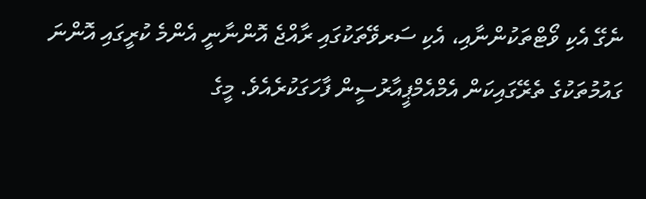ނެގޭ އެކި ވޯޓްތަކުންނާއި، އެކި ސަރވޭތަކުގައި ރާއްޖެ އޮންނާނީ އެންމެ ކުރީގައި އޮންނަ ގައުމުތަކުގެ ތެރޭގައިކަން އެމްއެމްޕީއާރުސީން ފާހަގަކުރެއެވެ. މީގެ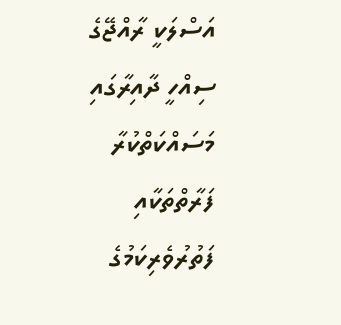އަސްލަކީ ރާއްޖޭގެ ސިއްހީ ދާއިރާގައި މަސައްކަތްކުރާ ފަރާތްތަކާއި ފަތުރުވެރިކަމުގެ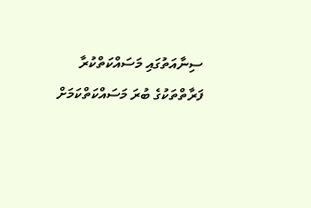ސިނާއަތުގައި މަސައްކަތްކުރާ ފަރާތްތަކުގެ ބުރަ މަސައްކަތްކަމަށް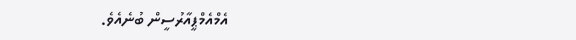އެމްއެމްޕީއާރުސީން ބުނެއެވެ.